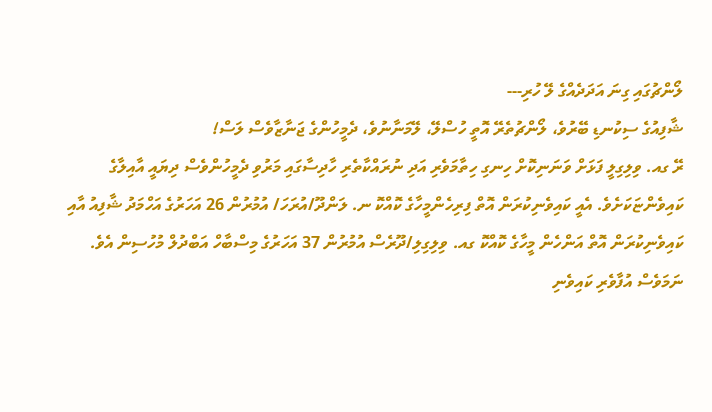ލޯންޗުގައި ގިނަ އަދަދެއްގެ ލޭ ހުރި---
ޝާފިއުގެ ސިކުނޑި ބޭރުވެ، ލޯންޗުތެރޭ އޮތީ ހުސްލޭ، ލޭމަނާނުވެ، ދެމީހުންގެ ޖަނާޒާވެސް ލަސް!
ރޭ ގއ. ވިލިގިލީ ފަޅަށް ވަނަނިކޮށް ހިނގި ހިތާމަވެރި އަދި ނުރައްކާތެރި ހާދިސާގައި މަރުވި ދެމީހުންވެސް ދިޔައީ އާއިލާގެ ކައިވެންޏަކަށެވެ. އެއީ ކައިވެނިކުރަން އޮތް ފިރިހެންމީހާގެ ކޮއްކޮ ނ. ލަންދޫ/އުރަހަ/ އުމުރުން 26 އަހަރުގެ އަހްމަދު ޝާފިއު އާއި ކައިވެނިކުރަން އޮތް އަންހެން މީހާގެ ކޮއްކޮ ގއ. ވިލިގިލި/ދޫރެސް އުމުރުން 37 އަހަރުގެ މިސްބާހް އަބްދުލް މުހުސިން އެވެ.
ނަމަވެސް އުފާވެރި ކައިވެނި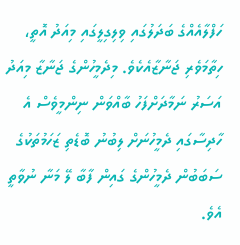ހަފްލާއެއްގެ ބަދަލުގައި ވިލިގިލީގައި މިއަދު އޮތީ، ހިތާމަވެރި ޖަނާޒާއެކެވެ. މިދެމީހުންގެ ޖަނާޒާ މިއަދު އަސަރު ނަމާދަށްފަހު ބާއްވަން ނިންމީވެސް އެ ހާދިސާގައި ދެމީހުނަށް ލިބުނު ބޮޑެތި ޒަހަމުތަކުގެ ސަބަބުން ދެމީހުންގެ ގައިން ފާބާ ލޭ މަނާ ނުވާތީ އެވެ.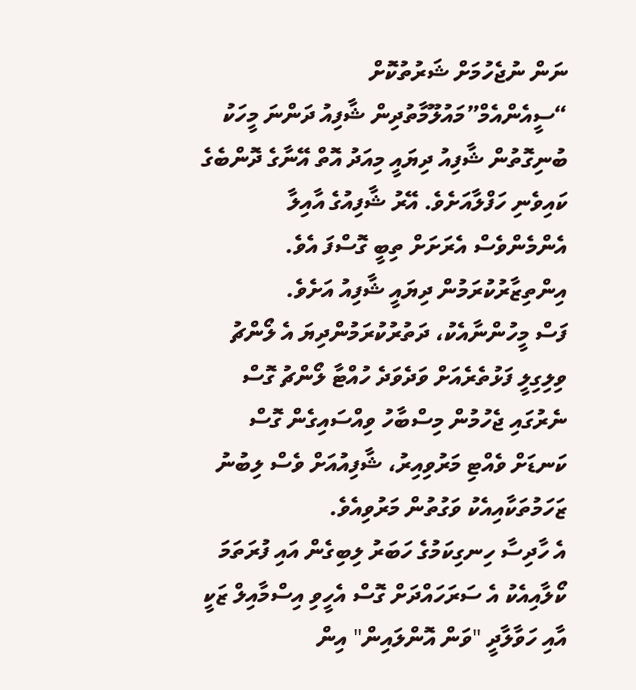ނަން ނުޖެހުމަށް ޝަރުތުކޮށް “ސީއެންއެމް”މައުލޫމާތުދިން ޝާފިއު ދަންނަ މީހަކު ބުނިގޮތުން ޝާފިއު ދިޔައީ މިއަދު އޮތް އޭނާގެ ދޮންބެގެ ކައިވެނި ހަފްލާއަށެވެ. އޭރު ޝާފިއުގެ އާއިލާ އެންމެންވެސް އެރަށަށް ތިބީ ގޮސްފަ އެވެ. އިންތިޒާރުކުރަމުން ދިޔައީ ޝާފިއު އަށެވެ.
ފަސް މީހުންނާއެކު، ދަތުރުކުރަމުންދިޔަ އެ ލޯންޗު ވިލިގިލީ ފަޅުތެރެއަށް ވަދެވަދެ ހުއްޓާ ލޯންޗު ގޮސް ނެރުގައި ޖެހުމުން މިސްބާހު ވިއްސައިގެން ގޮސް ކަނޑަށް ވެއްޓި މަރުވިއިރު، ޝާފިއުއަށް ވެސް ލިބުނު ޒަހަމުތަކާއިއެކު ވަގުތުން މަރުވިއެވެ.
އެ ހާދިސާ ހިނގިކަމުގެ ހަބަރު ލިބިގެން އައި ފުރަތަމަ ކޯލާއިއެކު އެ ސަރަހައްދަށް ގޮސް އެހީވި އިސްމާއިލް ޒަކީ އާއި ހަވާލާދީ "ވަން އޮންލައިން" އިން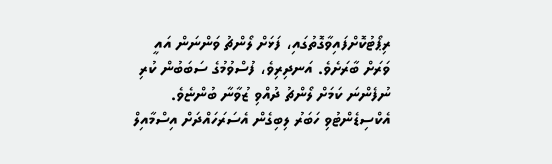ރިޕޯޓުކޮށްފައިވާގޮތުގައި، ފަޅަށް ލޯންޗު ވަންނަން އައީ ވަރަށް ބާރަށެވެ. އަނދިރިވެ، ފުސްވުމުގެ ސަބަބުން ކުރި ނުފެންނަ ކަމަށް ލޯންޗު ދުއްވި ޒުވާނާ ބުންޏެވެ. އެކްސިޑެންޓުވި ހަބަރު ލިބިގެން އެސަރަހައްދަށް އިސްމާއިލް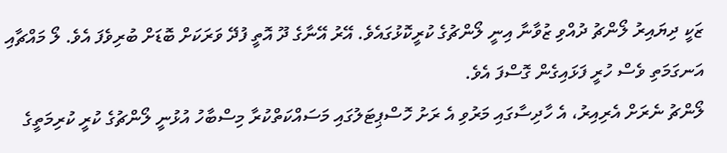ޒަކީ ދިޔައިރު ލޯންޗު ދުއްވި ޒުވާނާ އިނީ ލޯންޗުގެ ކުރީކޮޅުގައެވެ. އޭރު އޭނާގެ ދޫ އޮތީ ފުދޭ ވަރަކަށް ބޮޑަށް ބުރިވެފަ އެވެ. ލޯ މައްޗާއި އަނގަމަތި ވެސް ހުރީ ފަޅައިގެން ގޮސްފަ އެވެ.
ލޯންޗު ނެރަށް އެރިއިރު، އެ ހާދިސާގައި މަރުވި އެ ރަށު ހޮސްޕިޓަލުގައި މަސައްކަތްކުރާ މިސްބާހު އުޅުނީ ލޯންޗުގެ ކުރީ ކުރިމަތީގެ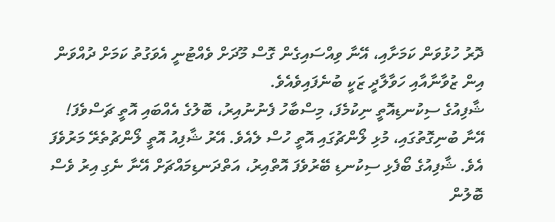ދޮރު ހުޅުވަން ކަމަށާއި، އޭނާ ވިއްސައިގެން ގޮސް މޫދަށް ވެއްޓުނީ އެވަގުތު ކަމަށް ދުއްވަން އިން ޒުވާނާއާއި ހަވާލާދީ ޒަކީ ބުނެފައިވެއެވެ.
ޝާފިއުގެ ސިކުނޑިއޮތީ ނިކުމެފަ، މިސްބާހު ފެނުނުއިރު، ބޮލުގެ އެއްބައި އޮތީ ޗަސްވެފަ!
އޭނާ ބުނިގޮތުގައި، މުޅި ލޯންޗުގައި އޮތީ ހުސް ލެއެވެ. އޭރު ޝާފިއު އޮތީ ލޯންޗުތެރޭ މަރުވެފަ އެވެ. ޝާފިއުގެ ބޯފެޅި ސިކުނޑި ބޭރުވެފަ އޮތްއިރު، އަތްދަނޑިމައްޗަށް އޭނާ ނެގި އިރު ވެސް ބޮލުން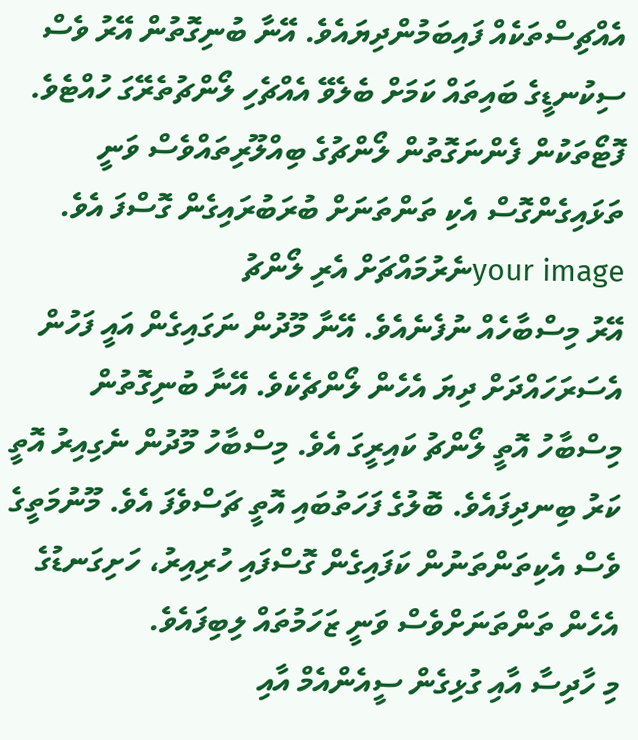އެއްޗިސްތަކެއް ފައިބަމުންދިޔައެވެ. އޭނާ ބުނިގޮތުން އޭރު ވެސް ސިކުނޑީގެ ބައިތައް ކަމަށް ބެލެވޭ އެއްޗެހި ލޯންޗުތެރޭގަ ހުއްޓެވެ. ފޮޓޯތަކުން ފެންނަގޮތުން ލޯންޗުގެ ބިއްލޫރިތައްވެސް ވަނީ ތަޅައިގެންގޮސް އެކި ތަންތަނަށް ބުރަބުރައިގެން ގޮސްފަ އެވެ.
your imageނެރުމައްޗަށް އެރި ލޯންޗު
އޭރު މިސްބާހެއް ނުފެނެއެވެ. އޭނާ މޫދުން ނަގައިގެން އައީ ފަހުން އެސަރަހައްދަށް ދިޔަ އެހެން ލޯންޗެކެވެ. އޭނާ ބުނިގޮތުން މިސްބާހު އޮތީ ލޯންޗު ކައިރީގަ އެވެ. މިސްބާހު މޫދުން ނެގިއިރު އޮތީ ކަރު ބިނދިފައެވެ. ބޮލުގެ ފަހަތުބައި އޮތީ ޗަސްވެފަ އެވެ. މޫނުމަތީގެ ވެސް އެކިތަންތަނުން ކަފައިގެން ގޮސްފައި ހުރިއިރު، ހަށިގަނޑުގެ އެހެން ތަންތަނަށްވެސް ވަނީ ޒަހަމުތައް ލިބިފައެވެ.
މި ހާދިސާ އާއި ގުޅިގެން ސީއެންއެމް އާއި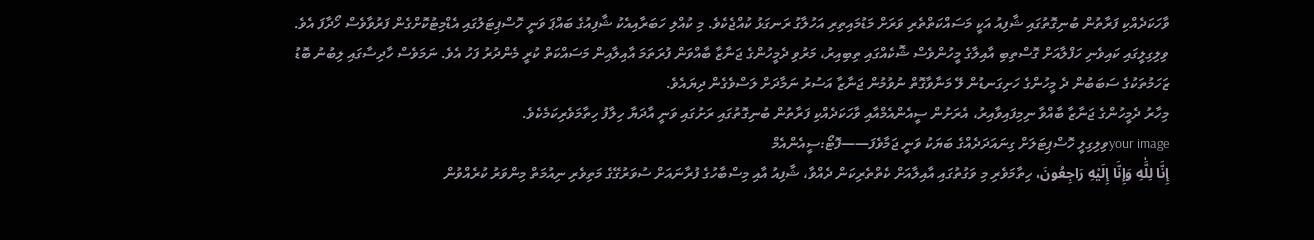ވާހަކަދެއްކި ފަރާތުން ބުނިގޮތުގައި ޝާފިއު އަކީ މަސައްކަތްތެރި ވަރަށް މަޑުމައިތިރި އަހުލާގު ރަނގަޅު ކުއްޖެކެވެ. މި ކުއްލި ހަބަރާއިއެކު ޝާފިއުގެ ބައްޕަ ވަނީ ހޮސްޕިޓަލުގައި އެޑްމިޓުކޮށްގެން ފަރުވާވެސް ހޯދާފަ އެވެ.
ވިލިގިލީގައި ކައިވެނި ހަފްލާއަށް ގޮސްތިބި އާއިލާގެ މީހުންވެސް ޝޮކެއްގައި ތިބިއިރު، މަރުވި ދެމީހުންގެ ޖަނާޒާ ބާއްވަން ފުރަތަމަ އާއިލާއިން މަސައްކަތް ކުރީ މެންދުރު ފަހު އެވެ. ނަމަވެސް ހާދިސާގައި ލިބުނު ބޮޑު ޒަހަމުތަކުގެ ސަބަބުން ދެ މީހުންގެ ހަށިގަނޑުން ލޭ މަނާވާގޮތް ނުވުމުން ޖަނާޒާ އަސުރު ނަމާދަށް ލަސްވެގެން ދިޔައެވެ.
މިހާރު ދެމީހުންގެ ޖަނާޒާ ބާއްވާ ނިމިފައިވާއިރު، އެރަށުން ސީއެންއެމްއާއި ވާހަކަދެއްކި ފަރާތުން ބުނިގޮތުގައި ރަށުގައި ވަނީ އާދަޔާ ހިލާފު ހިތާމަވެރިކަމެކެވެ.
your imageވިލިގިލީ ހޮސްޕިޓަލަށް ގިނައަދަދެއްގެ ބަޔަކު ވަނީ ޖަމާވެފަ——ފޮޓޯ:ސީއެންއެމް
إِنَّا لِلَّٰهِ وَإِنَّا إِلَيْهِ رَاجِعُونَ، ހިތާމަވެރި މި ވަގުތުގައި އާއިލާއަށް ކެތްތެރިކަން ދެއްވާ، ޝާފިއު އާއި މިސްބާހުގެ ފުރާނައަށް ސުވަރުގޭގެ މަތިވެރި ނިއުމަތް މިންވަރު ކުރެއްވުން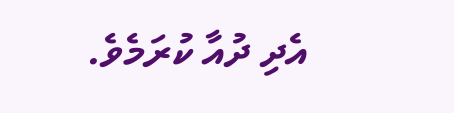އެދި ދުއާ ކުރަމެވެ.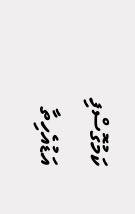ކަމުގޮސްފި
އަޑުއެހިތާ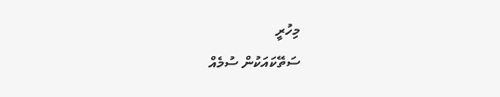މިހުރީ
ސަތޭކައަކުން ސުމެއް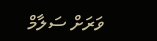ވަރަށް ސަލާމް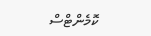ކޮމެންޓްސް